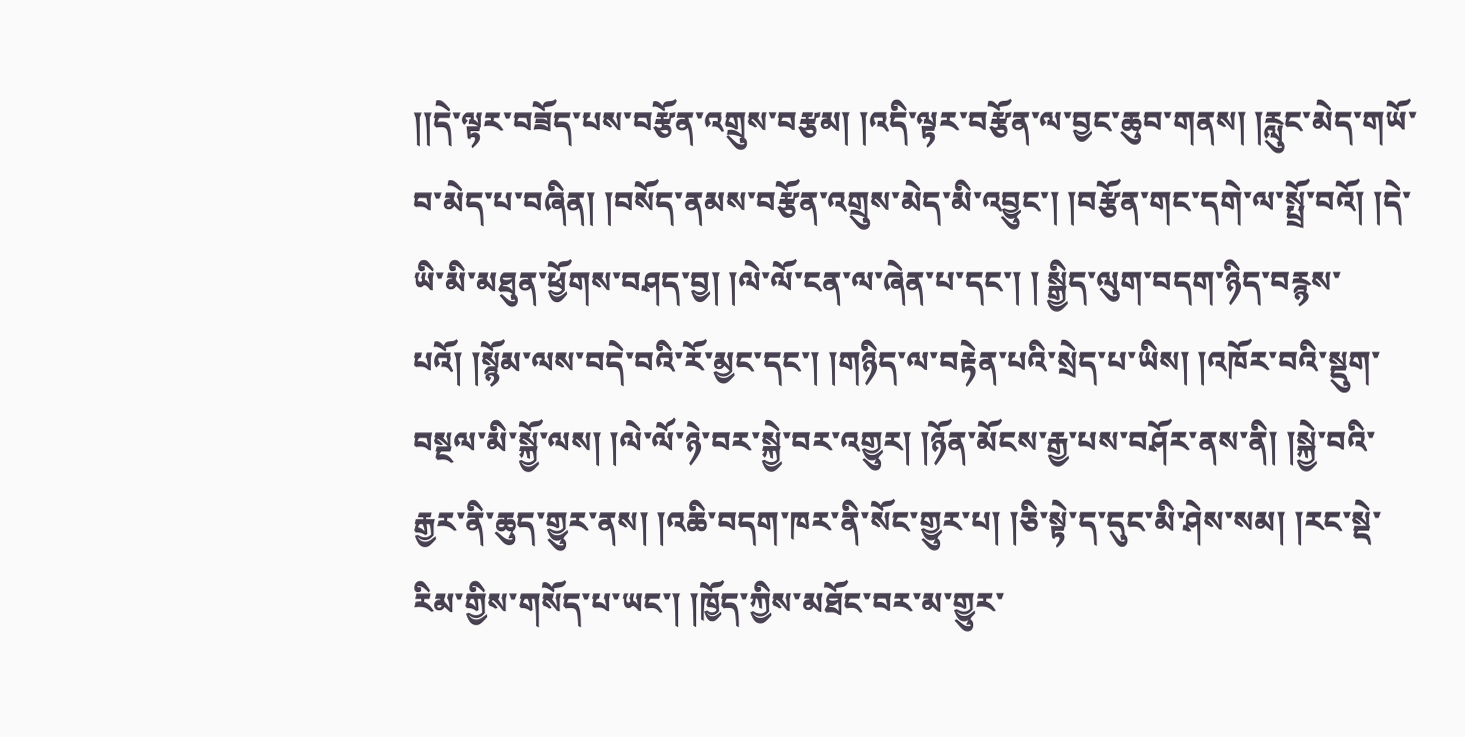།།དེ་ལྟར་བཟོད་པས་བརྩོན་འགྲུས་བརྩམ། །འདི་ལྟར་བརྩོན་ལ་བྱང་ཆུབ་གནས། །རླུང་མེད་གཡོ་བ་མེད་པ་བཞིན། །བསོད་ནམས་བརྩོན་འགྲུས་མེད་མི་འབྱུང་། །བརྩོན་གང་དགེ་ལ་སྤྲོ་བའོ། །དེ་ཡི་མི་མཐུན་ཕྱོགས་བཤད་བྱ། །ལེ་ལོ་ངན་ལ་ཞེན་པ་དང་། ། སྒྱིད་ལུག་བདག་ཉིད་བརྙས་པའོ། །སྙོམ་ལས་བདེ་བའི་རོ་མྱང་དང་། །གཉིད་ལ་བརྟེན་པའི་སྲེད་པ་ཡིས། །འཁོར་བའི་སྡུག་བསྔལ་མི་སྐྱོ་ལས། །ལེ་ལོ་ཉེ་བར་སྐྱེ་བར་འགྱུར། །ཉོན་མོངས་རྒྱ་པས་བཤོར་ནས་ནི། །སྐྱེ་བའི་རྒྱར་ནི་ཆུད་གྱུར་ནས། །འཆི་བདག་ཁར་ནི་སོང་གྱུར་པ། །ཅི་སྟེ་ད་དུང་མི་ཤེས་སམ། །རང་སྡེ་རིམ་གྱིས་གསོད་པ་ཡང་། །ཁྱོད་ཀྱིས་མཐོང་བར་མ་གྱུར་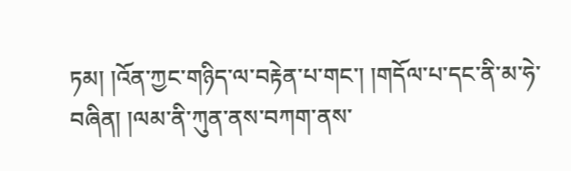ཏམ། །འོན་ཀྱང་གཉིད་ལ་བརྟེན་པ་གང་། །གདོལ་པ་དང་ནི་མ་ཧེ་བཞིན། །ལམ་ནི་ཀུན་ནས་བཀག་ནས་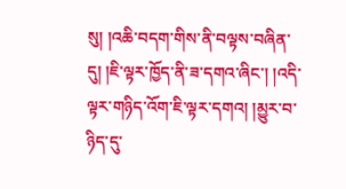སུ། །འཆི་བདག་གིས་ནི་བལྟས་བཞིན་དུ། །ཇི་ལྟར་ཁྱོད་ནི་ཟ་དགའ་ཞིང་། །འདི་ལྟར་གཉིད་འོག་ཇི་ལྟར་དགའ། །མྱུར་བ་ཉིད་དུ་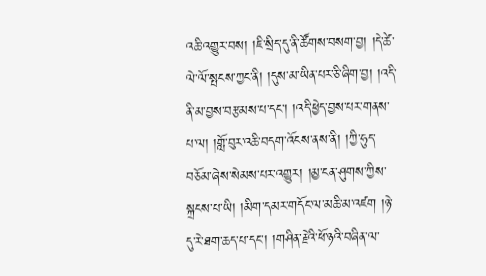འཆི་འགྱུར་བས། །ཇི་སྲིད་དུ་ནི་ཚོགས་བསག་བྱ། །དེ་ཚེ་ལེ་ལོ་སྤངས་ཀྱང་ནི། །དུས་མ་ཡིན་པར་ཅི་ཞིག་བྱ། །འདི་ནི་མ་བྱས་བརྩམས་པ་དང་། །འདི་ཕྱེད་བྱས་པར་གནས་པ་ལ། །གློ་བུར་འཆི་བདག་འོངས་ནས་ནི། །ཀྱི་ཧུད་བཅོམ་ཞེས་སེམས་པར་འགྱུར། །མྱ་ངན་ཤུགས་ཀྱིས་སྐྲངས་པ་ཡི། །མིག་དམར་གདོང་ལ་མཆི་མ་འཛག །ཉེ་དུ་རེ་ཐག་ཆད་པ་དང་། །གཤིན་རྗེའི་ཕོ་ཉའི་བཞིན་ལ་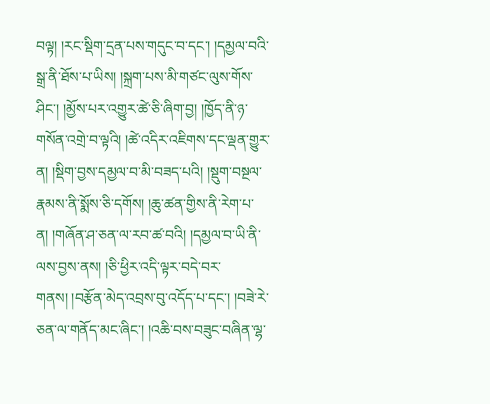བལྟ། །རང་སྡིག་དྲན་པས་གདུང་བ་དང་། །དམྱལ་བའི་སྒྲ་ནི་ཐོས་པ་ཡིས། །སྐྲག་པས་མི་གཙང་ལུས་གོས་ཤིང་། །མྱོས་པར་འགྱུར་ཚེ་ཅི་ཞིག་བྱ། །ཁྱོད་ནི་ཉ་གསོན་འགྲེ་བ་ལྟའི། །ཚེ་འདིར་འཇིགས་དང་ལྡན་གྱུར་ན། །སྡིག་བྱས་དམྱལ་བ་མི་བཟད་པའི། །སྡུག་བསྔལ་རྣམས་ནི་སྨོས་ཅི་དགོས། །ཆུ་ཚན་གྱིས་ནི་རེག་པ་ན། །གཞོན་ཤ་ཅན་ལ་རབ་ཚ་བའི། །དམྱལ་བ་ཡི་ནི་ལས་བྱས་ནས། །ཅི་ཕྱིར་འདི་ལྟར་བདེ་བར་གནས། །བརྩོན་མེད་འབྲས་བུ་འདོད་པ་དང་། །བཟེ་རེ་ཅན་ལ་གནོད་མང་ཞིང་། །འཆི་བས་བཟུང་བཞིན་ལྷ་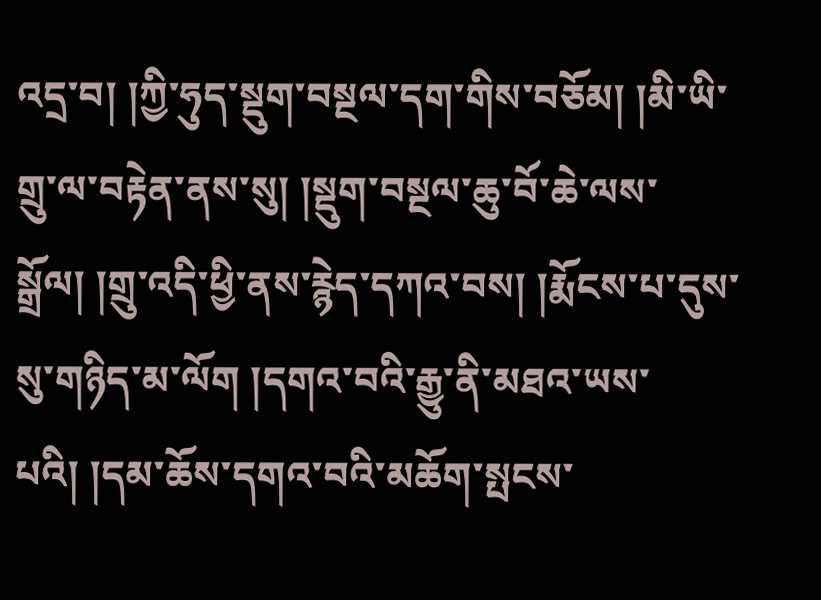འདྲ་བ། །ཀྱི་ཧུད་སྡུག་བསྔལ་དག་གིས་བཅོམ། །མི་ཡི་གྲུ་ལ་བརྟེན་ནས་སུ། །སྡུག་བསྔལ་ཆུ་བོ་ཆེ་ལས་སྒྲོལ། །གྲུ་འདི་ཕྱི་ནས་རྙེད་དཀའ་བས། །རྨོངས་པ་དུས་སུ་གཉིད་མ་ལོག །དགའ་བའི་རྒྱུ་ནི་མཐའ་ཡས་པའི། །དམ་ཆོས་དགའ་བའི་མཆོག་སྤངས་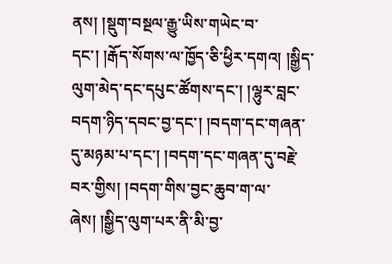ནས། །སྡུག་བསྔལ་རྒྱུ་ཡིས་གཡེང་བ་དང་། །རྒོད་སོགས་ལ་ཁྱོད་ཅི་ཕྱིར་དགའ། །སྒྱིད་ལུག་མེད་དང་དཔུང་ཚོགས་དང་། །ལྷུར་བླང་བདག་ཉིད་དབང་བྱ་དང་། །བདག་དང་གཞན་དུ་མཉམ་པ་དང་། །བདག་དང་གཞན་དུ་བརྗེ་བར་གྱིས། །བདག་གིས་བྱང་ཆུབ་ག་ལ་ཞེས། །སྒྱིད་ལུག་པར་ནི་མི་བྱ་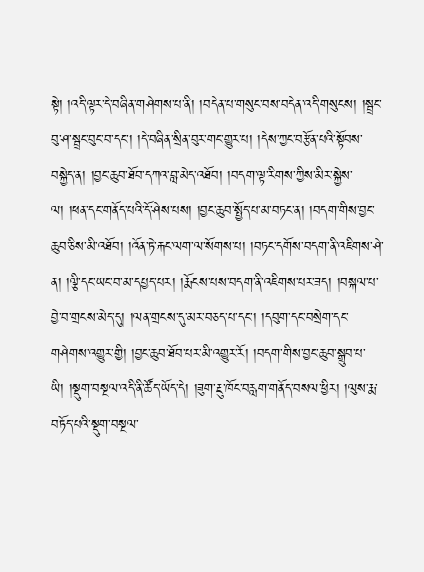སྟེ། །འདི་ལྟར་དེ་བཞིན་གཤེགས་པ་ནི། །བདེན་པ་གསུང་བས་བདེན་འདི་གསུངས། །སྦྲང་བུ་ཤ་སྦྲང་བུང་བ་དང་། །དེ་བཞིན་སྲིན་བུར་གང་གྱུར་པ། །དེས་ཀྱང་བརྩོན་པའི་སྟོབས་བསྐྱེད་ན། །བྱང་ཆུབ་ཐོབ་དཀའ་བླ་མེད་འཐོབ། །བདག་ལྟ་རིགས་ཀྱིས་མིར་སྐྱེས་ལ། །ཕན་དང་གནོད་པའི་དོ་ཤེས་པས། །བྱང་ཆུབ་སྤྱོད་པ་མ་བཏང་ན། །བདག་གིས་བྱང་ཆུབ་ཅིས་མི་འཐོབ། །འོན་ཏེ་རྐང་ལག་ལ་སོགས་པ། །བཏང་དགོས་བདག་ནི་འཇིགས་ཤེ་ན། །ལྕི་དང་ཡང་བ་མ་དཔྱད་པར། །རྨོངས་པས་བདག་ནི་འཇིགས་པར་ཟད། །བསྐལ་པ་བྱེ་བ་གྲངས་མེད་དུ། །ལན་གྲངས་དུ་མར་བཅད་པ་དང་། །དབུག་དང་བསྲེག་དང་གཤེགས་འགྱུར་གྱི། །བྱང་ཆུབ་ཐོབ་པར་མི་འགྱུར་རོ། །བདག་གིས་བྱང་ཆུབ་སྒྲུབ་པ་ཡི། །སྡུག་བསྔལ་འདི་ནི་ཚོད་ཡོད་དེ། །ཟུག་རྔུ་ཁོང་བརླག་གནོད་བསལ་ཕྱིར། །ལུས་རྨ་བཏོད་པའི་སྡུག་བསྔལ་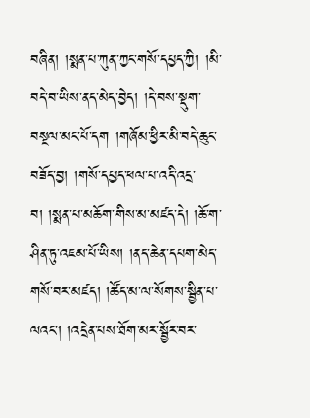བཞིན། །སྨན་པ་ཀུན་ཀྱང་གསོ་དཔྱད་ཀྱི། །མི་བདེ་བ་ཡིས་ནད་མེད་བྱེད། །དེ་བས་སྡུག་བསྔལ་མང་པོ་དག །གཞོམ་ཕྱིར་མི་བདེ་ཆུང་བཟོད་བྱ། །གསོ་དཔྱད་ཕལ་པ་འདི་འདྲ་བ། །སྨན་པ་མཆོག་གིས་མ་མཛད་དེ། །ཆོ་ག་ཤིན་ཏུ་འཇམ་པོ་ཡིས། །ནད་ཆེན་དཔག་མེད་གསོ་བར་མཛད། །ཚོད་མ་ལ་སོགས་སྦྱིན་པ་ལའང་། །འདྲེན་པས་ཐོག་མར་སྦྱོར་བར་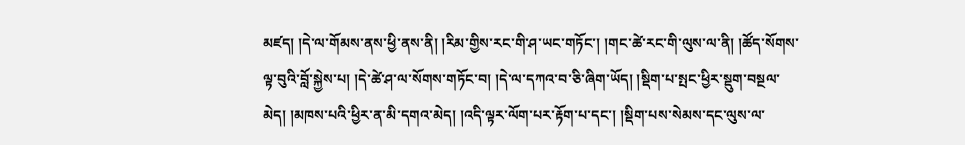མཛད། །དེ་ལ་གོམས་ནས་ཕྱི་ནས་ནི། །རིམ་གྱིས་རང་གི་ཤ་ཡང་གཏོང་། །གང་ཚེ་རང་གི་ལུས་ལ་ནི། །ཚོད་སོགས་ལྟ་བུའི་བློ་སྐྱེས་པ། །དེ་ཚེ་ཤ་ལ་སོགས་གཏོང་བ། །དེ་ལ་དཀའ་བ་ཅི་ཞིག་ཡོད། །སྡིག་པ་སྤང་ཕྱིར་སྡུག་བསྔལ་མེད། །མཁས་པའི་ཕྱིར་ན་མི་དགའ་མེད། །འདི་ལྟར་ལོག་པར་རྟོག་པ་དང་། །སྡིག་པས་སེམས་དང་ལུས་ལ་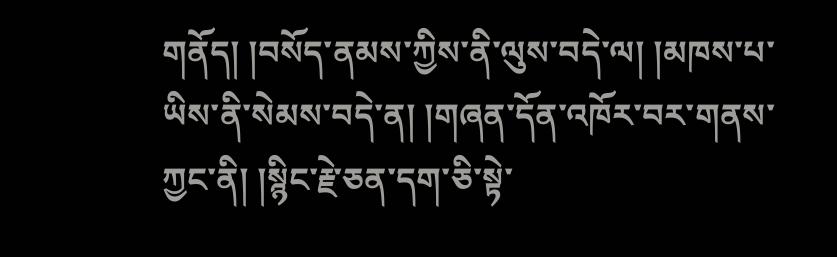གནོད། །བསོད་ནམས་ཀྱིས་ནི་ལུས་བདེ་ལ། །མཁས་པ་ཡིས་ནི་སེམས་བདེ་ན། །གཞན་དོན་འཁོར་བར་གནས་ཀྱང་ནི། །སྙིང་རྗེ་ཅན་དག་ཅི་སྟེ་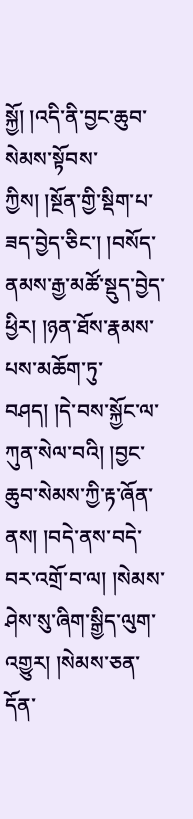སྐྱོ། །འདི་ནི་བྱང་ཆུབ་སེམས་སྟོབས་ཀྱིས། །སྔོན་གྱི་སྡིག་པ་ཟད་བྱེད་ཅིང་། །བསོད་ནམས་རྒྱ་མཚོ་སྡུད་བྱེད་ཕྱིར། །ཉན་ཐོས་རྣམས་པས་མཆོག་ཏུ་བཤད། །དེ་བས་སྐྱོང་ལ་ཀུན་སེལ་བའི། །བྱང་ཆུབ་སེམས་ཀྱི་རྟ་ཞོན་ནས། །བདེ་ནས་བདེ་བར་འགྲོ་བ་ལ། །སེམས་ཤེས་སུ་ཞིག་སྒྱིད་ལུག་འགྱུར། །སེམས་ཅན་དོན་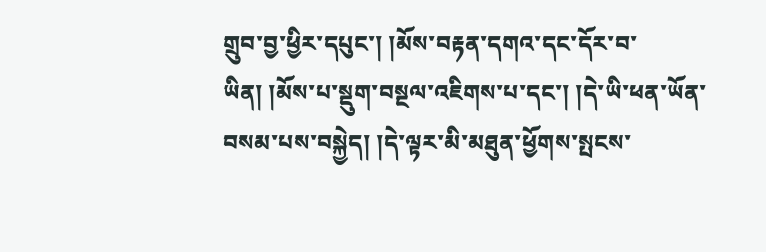གྲུབ་བྱ་ཕྱིར་དཔུང་། །མོས་བརྟན་དགའ་དང་དོར་བ་ཡིན། །མོས་པ་སྡུག་བསྔལ་འཇིགས་པ་དང་། །དེ་ཡི་ཕན་ཡོན་བསམ་པས་བསྐྱེད། །དེ་ལྟར་མི་མཐུན་ཕྱོགས་སྤངས་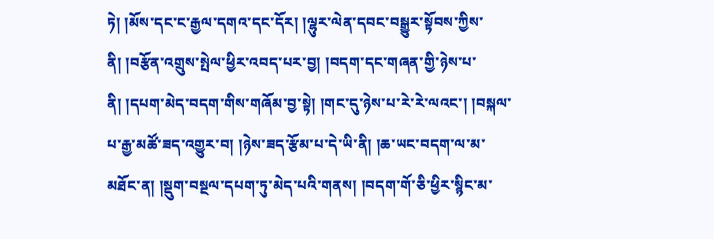ཏེ། །མོས་དང་ང་རྒྱལ་དགའ་དང་དོར། །ལྷུར་ལེན་དབང་བསྒྱུར་སྟོབས་ཀྱིས་ནི། །བརྩོན་འགྲུས་སྤེལ་ཕྱིར་འབད་པར་བྱ། །བདག་དང་གཞན་གྱི་ཉེས་པ་ནི། །དཔག་མེད་བདག་གིས་གཞོམ་བྱ་སྟེ། །གང་དུ་ཉེས་པ་རེ་རེ་ལའང་། །བསྐལ་པ་རྒྱ་མཚོ་ཟད་འགྱུར་བ། །ཉེས་ཟད་རྩོམ་པ་དེ་ཡི་ནི། །ཆ་ཡང་བདག་ལ་མ་མཐོང་ན། །སྡུག་བསྔལ་དཔག་ཏུ་མེད་པའི་གནས། །བདག་གོ་ཅི་ཕྱིར་སྙིང་མ་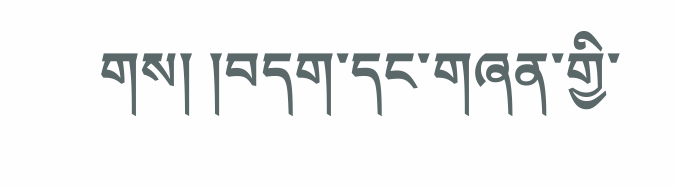གས། །བདག་དང་གཞན་གྱི་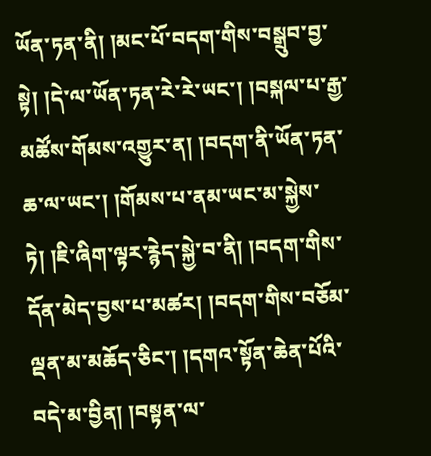ཡོན་ཏན་ནི། །མང་པོ་བདག་གིས་བསྒྲུབ་བྱ་སྟེ། །དེ་ལ་ཡོན་ཏན་རེ་རེ་ཡང་། །བསྐལ་པ་རྒྱ་མཚོས་གོམས་འགྱུར་ན། །བདག་ནི་ཡོན་ཏན་ཆ་ལ་ཡང་། །གོམས་པ་ནམ་ཡང་མ་སྐྱེས་ཏེ། །ཇི་ཞིག་ལྟར་རྙེད་སྐྱེ་བ་ནི། །བདག་གིས་དོན་མེད་བྱས་པ་མཚར། །བདག་གིས་བཅོམ་ལྡན་མ་མཆོད་ཅིང་། །དགའ་སྟོན་ཆེན་པོའི་བདེ་མ་བྱིན། །བསྟན་ལ་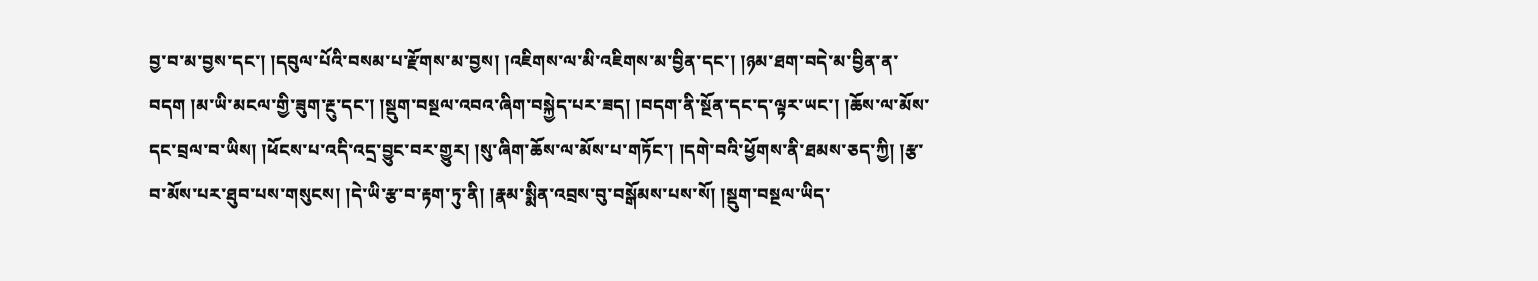བྱ་བ་མ་བྱས་དང་། །དབུལ་པོའི་བསམ་པ་རྫོགས་མ་བྱས། །འཇིགས་ལ་མི་འཇིགས་མ་བྱིན་དང་། །ཉམ་ཐག་བདེ་མ་བྱིན་ན་བདག །མ་ཡི་མངལ་གྱི་ཟུག་རྔུ་དང་། །སྡུག་བསྔལ་འབའ་ཞིག་བསྐྱེད་པར་ཟད། །བདག་ནི་སྔོན་དང་ད་ལྟར་ཡང་། །ཆོས་ལ་མོས་དང་བྲལ་བ་ཡིས། །ཕོངས་པ་འདི་འདྲ་བྱུང་བར་གྱུར། །སུ་ཞིག་ཆོས་ལ་མོས་པ་གཏོང་། །དགེ་བའི་ཕྱོགས་ནི་ཐམས་ཅད་ཀྱི། །རྩ་བ་མོས་པར་ཐུབ་པས་གསུངས། །དེ་ཡི་རྩ་བ་རྟག་ཏུ་ནི། །རྣམ་སྨིན་འབྲས་བུ་བསྒོམས་པས་སོ། །སྡུག་བསྔལ་ཡིད་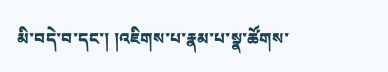མི་བདེ་བ་དང་། །འཇིགས་པ་རྣམ་པ་སྣ་ཚོགས་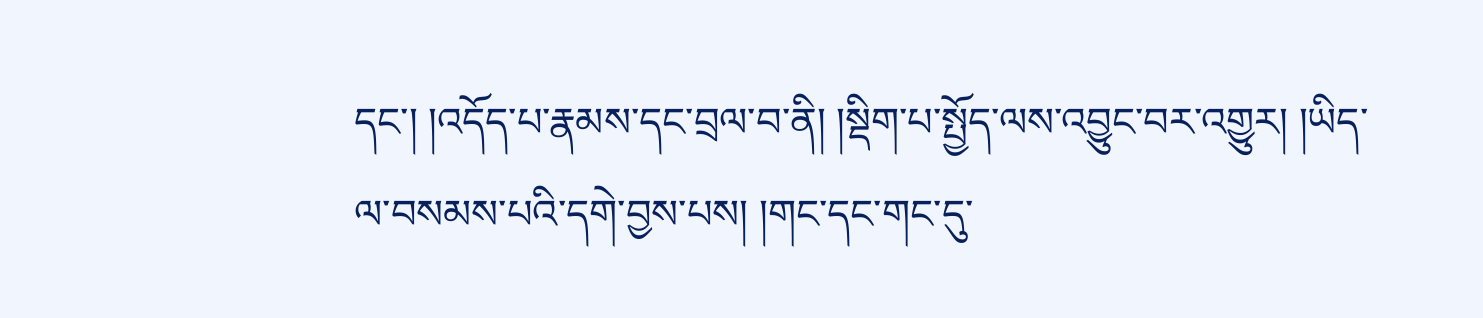དང་། །འདོད་པ་རྣམས་དང་བྲལ་བ་ནི། །སྡིག་པ་སྤྱོད་ལས་འབྱུང་བར་འགྱུར། །ཡིད་ལ་བསམས་པའི་དགེ་བྱས་པས། །གང་དང་གང་དུ་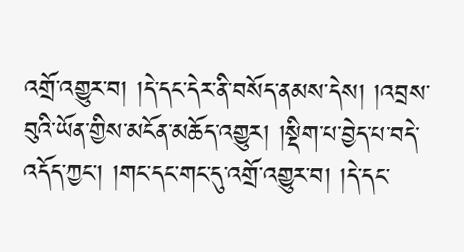འགྲོ་འགྱུར་བ། །དེ་དང་དེར་ནི་བསོད་ནམས་དེས། །འབྲས་བུའི་ཡོན་གྱིས་མངོན་མཆོད་འགྱུར། །སྡིག་པ་བྱེད་པ་བདེ་འདོད་ཀྱང་། །གང་དང་གང་དུ་འགྲོ་འགྱུར་བ། །དེ་དང་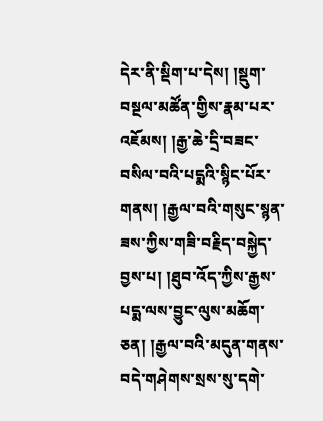དེར་ནི་སྡིག་པ་དེས། །སྡུག་བསྔལ་མཚོན་གྱིས་རྣམ་པར་འཇོམས། །རྒྱ་ཆེ་དྲི་བཟང་བསིལ་བའི་པདྨའི་སྙིང་པོར་གནས། །རྒྱལ་བའི་གསུང་སྙན་ཟས་ཀྱིས་གཟི་བརྗིད་བསྐྱེད་བྱས་པ། །ཐུབ་འོད་ཀྱིས་རྒྱས་པདྨ་ལས་བྱུང་ལུས་མཆོག་ཅན། །རྒྱལ་བའི་མདུན་གནས་བདེ་གཤེགས་སྲས་སུ་དགེ་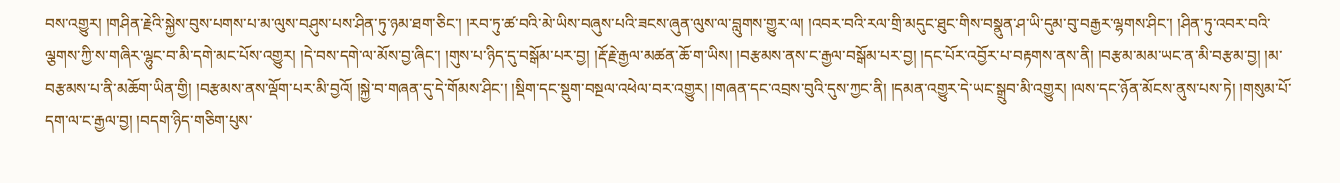བས་འགྱུར། །གཤིན་རྗེའི་སྐྱེས་བུས་པགས་པ་མ་ལུས་བཤུས་པས་ཤིན་ཏུ་ཉམ་ཐག་ཅིང་། །རབ་ཏུ་ཚ་བའི་མེ་ཡིས་བཞུས་པའི་ཟངས་ཞུན་ལུས་ལ་བླུགས་གྱུར་ལ། །འབར་བའི་རལ་གྲི་མདུང་ཐུང་གིས་བསྣུན་ཤ་ཡི་དུམ་བུ་བརྒྱར་ལྷགས་ཤིང་། །ཤིན་ཏུ་འབར་བའི་ལྕགས་ཀྱི་ས་གཞིར་ལྷུང་བ་མི་དགེ་མང་པོས་འགྱུར། །དེ་བས་དགེ་ལ་མོས་བྱ་ཞིང་། །གུས་པ་ཉིད་དུ་བསྒོམ་པར་བྱ། །རྡོ་རྗེ་རྒྱལ་མཚན་ཆོ་ག་ཡིས། །བརྩམས་ནས་ང་རྒྱལ་བསྒོམ་པར་བྱ། །དང་པོར་འབྱོར་པ་བརྟགས་ནས་ནི། །བརྩམ་མམ་ཡང་ན་མི་བརྩམ་བྱ། །མ་བརྩམས་པ་ནི་མཆོག་ཡིན་གྱི། །བརྩམས་ནས་ལྡོག་པར་མི་བྱའོ། །སྐྱེ་བ་གཞན་དུ་དེ་གོམས་ཤིང་། །སྡིག་དང་སྡུག་བསྔལ་འཕེལ་བར་འགྱུར། །གཞན་དང་འབྲས་བུའི་དུས་ཀྱང་ནི། །དམན་འགྱུར་དེ་ཡང་སྒྲུབ་མི་འགྱུར། །ལས་དང་ཉོན་མོངས་ནུས་པས་ཏེ། །གསུམ་པོ་དག་ལ་ང་རྒྱལ་བྱ། །བདག་ཉིད་གཅིག་པུས་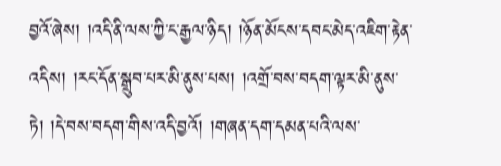བྱའོ་ཞེས། །འདི་ནི་ལས་ཀྱི་ང་རྒྱལ་ཉིད། །ཉོན་མོངས་དབང་མེད་འཇིག་རྟེན་འདིས། །རང་དོན་སྒྲུབ་པར་མི་ནུས་པས། །འགྲོ་བས་བདག་ལྟར་མི་ནུས་ཏེ། །དེ་བས་བདག་གིས་འདི་བྱའོ། །གཞན་དག་དམན་པའི་ལས་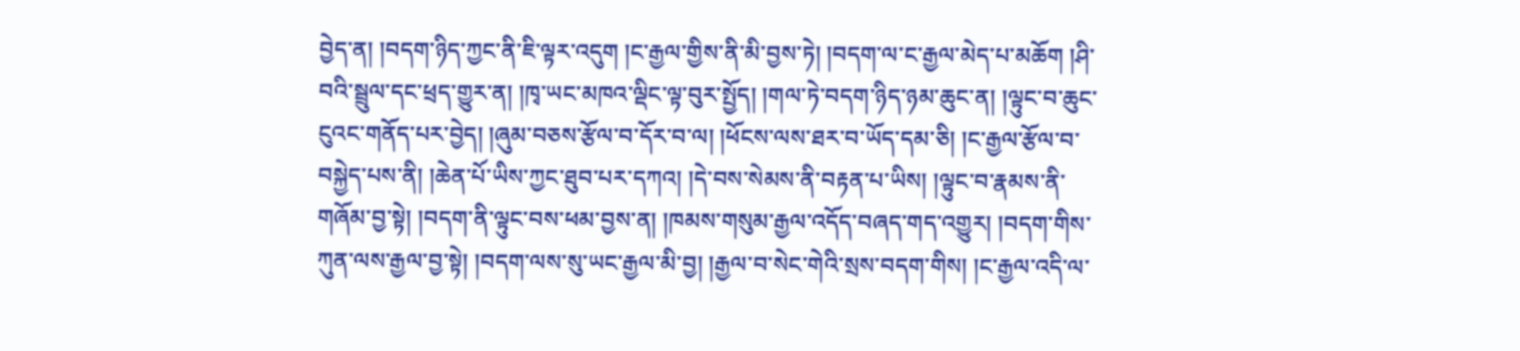བྱེད་ན། །བདག་ཉིད་ཀྱང་ནི་ཇི་ལྟར་འདུག །ང་རྒྱལ་གྱིས་ནི་མི་བྱས་ཏེ། །བདག་ལ་ང་རྒྱལ་མེད་པ་མཆོག །ཤི་བའི་སྦྲུལ་དང་ཕྲད་གྱུར་ན། །ཁྭ་ཡང་མཁའ་ལྡིང་ལྟ་བུར་སྤྱོད། །གལ་ཏེ་བདག་ཉིད་ཉམ་ཆུང་ན། །ལྟུང་བ་ཆུང་ངུའང་གནོད་པར་བྱེད། །ཞུམ་བཅས་རྩོལ་བ་དོར་བ་ལ། །ཕོངས་ལས་ཐར་བ་ཡོད་དམ་ཅི། །ང་རྒྱལ་རྩོལ་བ་བསྐྱེད་པས་ནི། །ཆེན་པོ་ཡིས་ཀྱང་ཐུབ་པར་དཀའ། །དེ་བས་སེམས་ནི་བརྟན་པ་ཡིས། །ལྟུང་བ་རྣམས་ནི་གཞོམ་བྱ་སྟེ། །བདག་ནི་ལྟུང་བས་ཕམ་བྱས་ན། །ཁམས་གསུམ་རྒྱལ་འདོད་བཞད་གད་འགྱུར། །བདག་གིས་ཀུན་ལས་རྒྱལ་བྱ་སྟེ། །བདག་ལས་སུ་ཡང་རྒྱལ་མི་བྱ། །རྒྱལ་བ་སེང་གེའི་སྲས་བདག་གིས། །ང་རྒྱལ་འདི་ལ་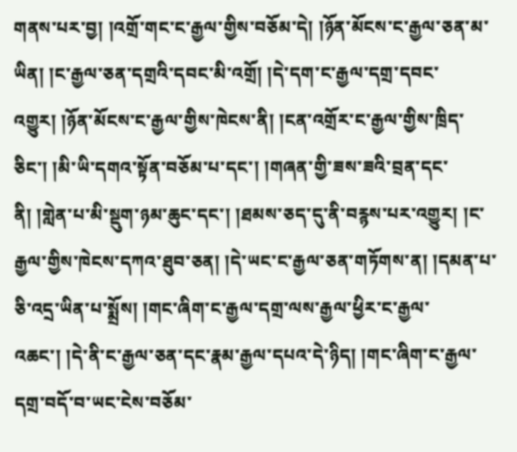གནས་པར་བྱ། །འགྲོ་གང་ང་རྒྱལ་གྱིས་བཅོམ་དེ། །ཉོན་མོངས་ང་རྒྱལ་ཅན་མ་ཡིན། །ང་རྒྱལ་ཅན་དགྲའི་དབང་མི་འགྲོ། །དེ་དག་ང་རྒྱལ་དགྲ་དབང་འགྱུར། །ཉོན་མོངས་ང་རྒྱལ་གྱིས་ཁེངས་ནི། །ངན་འགྲོར་ང་རྒྱལ་གྱིས་ཁྲིད་ཅིང་། །མི་ཡི་དགའ་སྟོན་བཅོམ་པ་དང་། །གཞན་གྱི་ཟས་ཟའི་བྲན་དང་ནི། །གླེན་པ་མི་སྡུག་ཉམ་ཆུང་དང་། །ཐམས་ཅད་དུ་ནི་བརྙས་པར་འགྱུར། །ང་རྒྱལ་གྱིས་ཁེངས་དཀའ་ཐུབ་ཅན། །དེ་ཡང་ང་རྒྱལ་ཅན་གཏོགས་ན། །དམན་པ་ཅི་འདྲ་ཡིན་པ་སྨྲོས། །གང་ཞིག་ང་རྒྱལ་དགྲ་ལས་རྒྱལ་ཕྱིར་ང་རྒྱལ་འཆང་། །དེ་ནི་ང་རྒྱལ་ཅན་དང་རྣམ་རྒྱལ་དཔའ་དེ་ཉིད། །གང་ཞིག་ང་རྒྱལ་དགྲ་བདོ་བ་ཡང་ངེས་བཅོམ་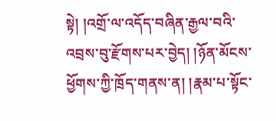སྟེ། །འགྲོ་ལ་འདོད་བཞིན་རྒྱལ་བའི་འབྲས་བུ་རྫོགས་པར་བྱེད། །ཉོན་མོངས་ཕྱོགས་ཀྱི་ཁྲོད་གནས་ན། །རྣམ་པ་སྟོང་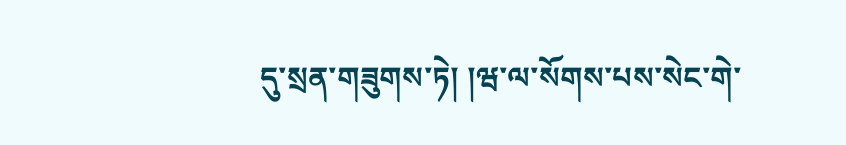དུ་སྲན་གཟུགས་ཏེ། །ཝ་ལ་སོགས་པས་སེང་གེ་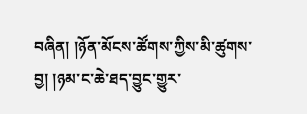བཞིན། །ཉོན་མོངས་ཚོགས་ཀྱིས་མི་ཚུགས་བྱ། །ཉམ་ང་ཆེ་ཐད་བྱུང་གྱུར་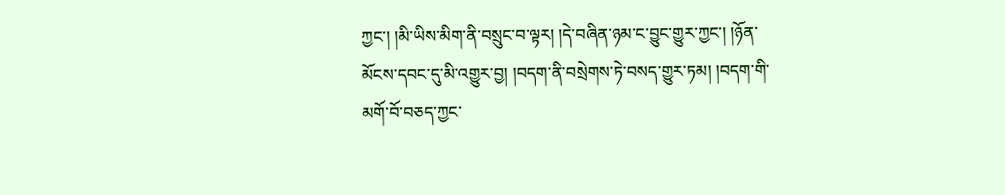ཀྱང་། །མི་ཡིས་མིག་ནི་བསྲུང་བ་ལྟར། །དེ་བཞིན་ཉམ་ང་བྱུང་གྱུར་ཀྱང་། །ཉོན་མོངས་དབང་དུ་མི་འགྱུར་བྱ། །བདག་ནི་བསྲེགས་ཏེ་བསད་གྱུར་ཏམ། །བདག་གི་མགོ་བོ་བཅད་ཀྱང་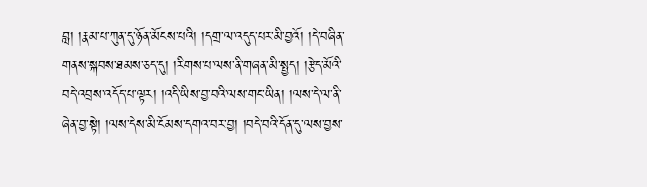བླ། །རྣམ་པ་ཀུན་དུ་ཉོན་མོངས་པའི། །དགྲ་ལ་འདུད་པར་མི་བྱའོ། །དེ་བཞིན་གནས་སྐབས་ཐམས་ཅད་དུ། །རིགས་པ་ལས་ནི་གཞན་མི་སྤྱད། །རྩེད་མོའི་བདེ་འབྲས་འདོད་པ་ལྟར། །འདི་ཡིས་བྱ་བའི་ལས་གང་ཡིན། །ལས་དེ་ལ་ནི་ཞེན་བྱ་སྟེ། །ལས་དེས་མི་ངོམས་དགའ་བར་བྱ། །བདེ་བའི་དོན་དུ་ལས་བྱས་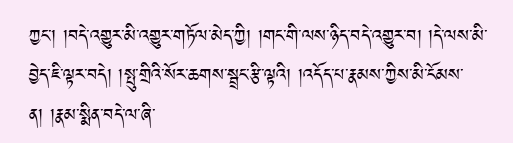ཀྱང་། །བདེ་འགྱུར་མི་འགྱུར་གཏོལ་མེད་ཀྱི། །གང་གི་ལས་ཉིད་བདེ་འགྱུར་བ། །དེ་ལས་མི་བྱེད་ཇི་ལྟར་བདེ། །སྤུ་གྲིའི་སོར་ཆགས་སྦྲང་རྩི་ལྟའི། །འདོད་པ་རྣམས་ཀྱིས་མི་ངོམས་ན། །རྣམ་སྨིན་བདེ་ལ་ཞི་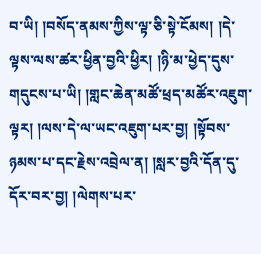བ་ཡི། །བསོད་ནམས་ཀྱིས་ལྟ་ཅི་སྟེ་ངོམས། །དེ་ལྟས་ལས་ཚར་ཕྱིན་བྱའི་ཕྱིར། །ཉི་མ་ཕྱེད་དུས་གདུངས་པ་ཡི། །གླང་ཆེན་མཚོ་ཕྲད་མཚོར་འཇུག་ལྟར། །ལས་དེ་ལ་ཡང་འཇུག་པར་བྱ། །སྟོབས་ཉམས་པ་དང་རྗེས་འབྲེལ་ན། །སླར་བྱའི་དོན་དུ་དོར་བར་བྱ། །ལེགས་པར་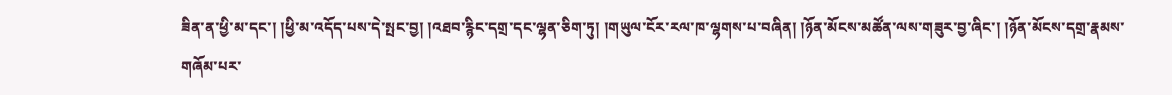ཟིན་ན་ཕྱི་མ་དང་། །ཕྱི་མ་འདོད་པས་དེ་སྤང་བྱ། །འཐབ་རྙིང་དགྲ་དང་ལྷན་ཅིག་ཏུ། །གཡུལ་ངོར་རལ་ཁ་ལྷགས་པ་བཞིན། །ཉོན་མོངས་མཚོན་ལས་གཟུར་བྱ་ཞིང་། །ཉོན་མོངས་དགྲ་རྣམས་གཞོམ་པར་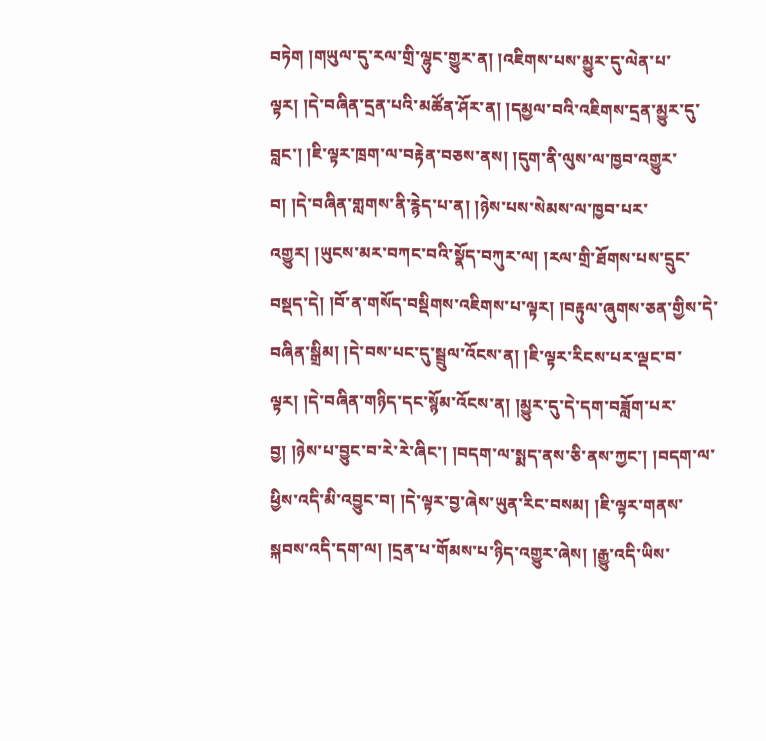བཏེག །གཡུལ་དུ་རལ་གྲི་ལྷུང་གྱུར་ན། །འཇིགས་པས་མྱུར་དུ་ལེན་པ་ལྟར། །དེ་བཞིན་དྲན་པའི་མཚོན་ཤོར་ན། །དམྱལ་བའི་འཇིགས་དྲན་མྱུར་དུ་བླང་། །ཇི་ལྟར་ཁྲག་ལ་བརྟེན་བཅས་ནས། །དུག་ནི་ལུས་ལ་ཁྱབ་འགྱུར་བ། །དེ་བཞིན་གླགས་ནི་རྙེད་པ་ན། །ཉེས་པས་སེམས་ལ་ཁྱབ་པར་འགྱུར། །ཡུངས་མར་བཀང་བའི་སྣོད་བཀུར་ལ། །རལ་གྲི་ཐོགས་པས་དྲུང་བསྡད་དེ། །བོ་ན་གསོད་བསྡིགས་འཇིགས་པ་ལྟར། །བརྟུལ་ཞུགས་ཅན་གྱིས་དེ་བཞིན་སྒྲིམ། །དེ་བས་པང་དུ་སྦྲུལ་འོངས་ན། །ཇི་ལྟར་རིངས་པར་ལྡང་བ་ལྟར། །དེ་བཞིན་གཉིད་དང་སྙོམ་འོངས་ན། །མྱུར་དུ་དེ་དག་བཟློག་པར་བྱ། །ཉེས་པ་བྱུང་བ་རེ་རེ་ཞིང་། །བདག་ལ་སྨད་ནས་ཅི་ནས་ཀྱང་། །བདག་ལ་ཕྱིས་འདི་མི་འབྱུང་བ། །དེ་ལྟར་བྱ་ཞེས་ཡུན་རིང་བསམ། །ཇི་ལྟར་གནས་སྐབས་འདི་དག་ལ། །དྲན་པ་གོམས་པ་ཉིད་འགྱུར་ཞེས། །རྒྱུ་འདི་ཡིས་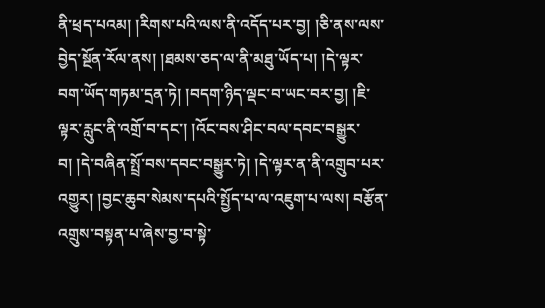ནི་ཕྲད་པའམ། །རིགས་པའི་ལས་ནི་འདོད་པར་བྱ། །ཅི་ནས་ལས་བྱེད་སྔོན་རོལ་ནས། །ཐམས་ཅད་ལ་ནི་མཐུ་ཡོད་པ། །དེ་ལྟར་བག་ཡོད་གཏམ་དྲན་ཏེ། །བདག་ཉིད་ལྡང་བ་ཡང་བར་བྱ། །ཇི་ལྟར་རླུང་ནི་འགྲོ་བ་དང་། །འོང་བས་ཤིང་བལ་དབང་བསྒྱུར་བ། །དེ་བཞིན་སྤྲོ་བས་དབང་བསྒྱུར་ཏེ། །དེ་ལྟར་ན་ནི་འགྲུབ་པར་འགྱུར། །བྱང་ཆུབ་སེམས་དཔའི་སྤྱོད་པ་ལ་འཇུག་པ་ལས། བརྩོན་འགྲུས་བསྟན་པ་ཞེས་བྱ་བ་སྟེ་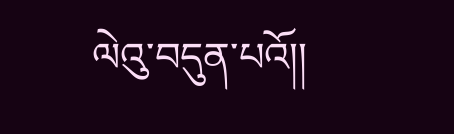ལེའུ་བདུན་པའོ།།